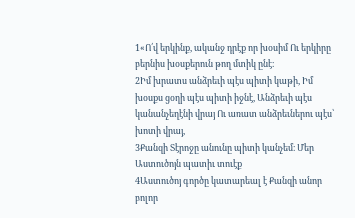1«Ո՛վ երկինք, ականջ դրէք որ խօսիմ Ու երկիրը բերնիս խօսքերուն թող մտիկ ընէ։
2Իմ խրատս անձրեւի պէս պիտի կաթի, Իմ խօսքս ցօղի պէս պիտի իջնէ, Անձրեւի պէս կանանչեղէնի վրայ Ու առատ անձրեւներու պէս՝ խոտի վրայ,
3Քանզի Տէրոջը անունը պիտի կանչեմ։ Մեր Աստուծոյն պատիւ տուէք
4Աստուծոյ գործը կատարեալ է Քանզի անոր բոլոր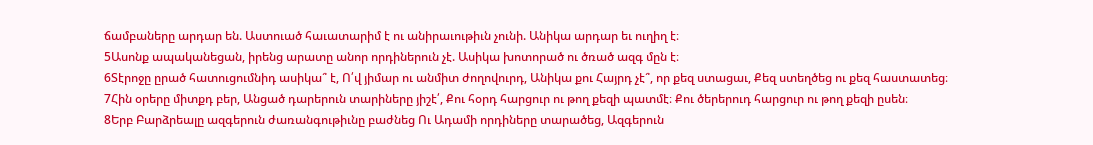ճամբաները արդար են. Աստուած հաւատարիմ է ու անիրաւութիւն չունի. Անիկա արդար եւ ուղիղ է։
5Ասոնք ապականեցան, իրենց արատը անոր որդիներուն չէ. Ասիկա խոտորած ու ծռած ազգ մըն է։
6Տէրոջը ըրած հատուցումնիդ ասիկա՞ է, Ո՛վ յիմար ու անմիտ ժողովուրդ, Անիկա քու Հայրդ չէ՞, որ քեզ ստացաւ, Քեզ ստեղծեց ու քեզ հաստատեց։
7Հին օրերը միտքդ բեր, Անցած դարերուն տարիները յիշէ՛, Քու հօրդ հարցուր ու թող քեզի պատմէ։ Քու ծերերուդ հարցուր ու թող քեզի ըսեն։
8Երբ Բարձրեալը ազգերուն ժառանգութիւնը բաժնեց Ու Ադամի որդիները տարածեց, Ազգերուն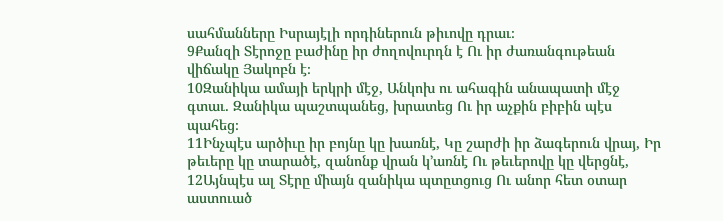սահմանները Իսրայէլի որդիներուն թիւովը դրաւ։
9Քանզի Տէրոջը բաժինը իր ժողովուրդն է Ու իր ժառանգութեան վիճակը Յակոբն է։
10Զանիկա ամայի երկրի մէջ, Անկոխ ու ահագին անապատի մէջ գտաւ. Զանիկա պաշտպանեց, խրատեց Ու իր աչքին բիբին պէս պահեց։
11Ինչպէս արծիւը իր բոյնը կը խառնէ, Կը շարժի իր ձագերուն վրայ, Իր թեւերը կը տարածէ, զանոնք վրան կ’առնէ Ու թեւերովը կը վերցնէ,
12Այնպէս ալ Տէրը միայն զանիկա պտըտցուց Ու անոր հետ օտար աստուած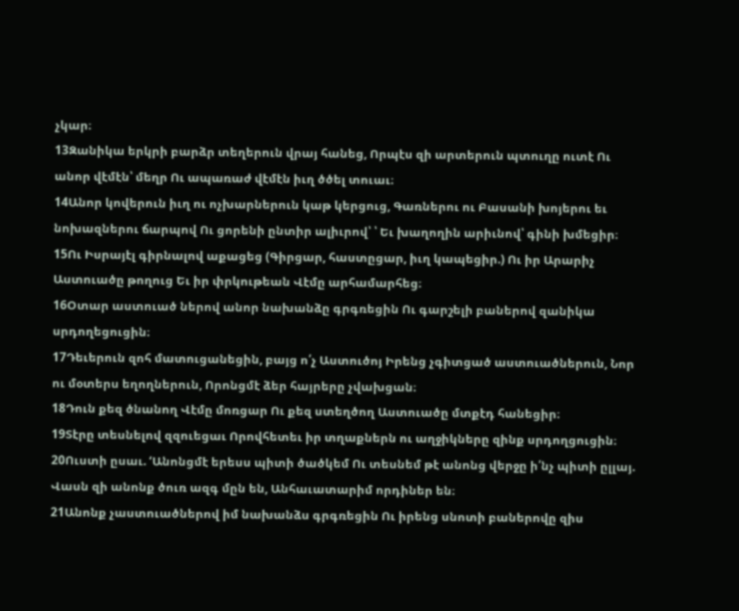չկար։
13Զանիկա երկրի բարձր տեղերուն վրայ հանեց, Որպէս զի արտերուն պտուղը ուտէ Ու անոր վէմէն՝ մեղր Ու ապառաժ վէմէն իւղ ծծել տուաւ։
14Անոր կովերուն իւղ ու ոչխարներուն կաթ կերցուց, Գառներու ու Բասանի խոյերու եւ նոխազներու ճարպով Ու ցորենի ընտիր ալիւրով՝ ՝ Եւ խաղողին արիւնով՝ գինի խմեցիր։
15Ու Իսրայէլ գիրնալով աքացեց (Գիրցար, հաստըցար, իւղ կապեցիր.) Ու իր Արարիչ Աստուածը թողուց Եւ իր փրկութեան Վէմը արհամարհեց։
16Օտար աստուած ներով անոր նախանձը գրգռեցին Ու գարշելի բաներով զանիկա սրդողեցուցին։
17Դեւերուն զոհ մատուցանեցին, բայց ո՛չ Աստուծոյ Իրենց չգիտցած աստուածներուն, Նոր ու մօտերս եղողներուն, Որոնցմէ ձեր հայրերը չվախցան։
18Դուն քեզ ծնանող Վէմը մոռցար Ու քեզ ստեղծող Աստուածը մտքէդ հանեցիր։
19Տէրը տեսնելով զզուեցաւ Որովհետեւ իր տղաքներն ու աղջիկները զինք սրդողցուցին։
20Ուստի ըսաւ. ‘Անոնցմէ երեսս պիտի ծածկեմ Ու տեսնեմ թէ անոնց վերջը ի՛նչ պիտի ըլլայ. Վասն զի անոնք ծուռ ազգ մըն են, Անհաւատարիմ որդիներ են։
21Անոնք չաստուածներով իմ նախանձս գրգռեցին Ու իրենց սնոտի բաներովը զիս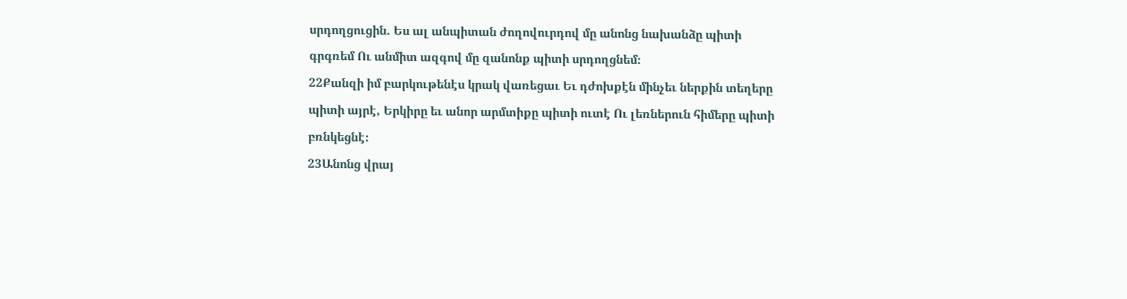սրդողցուցին. Ես ալ անպիտան ժողովուրդով մը անոնց նախանձը պիտի գրգռեմ Ու անմիտ ազգով մը զանոնք պիտի սրդողցնեմ։
22Քանզի իմ բարկութենէս կրակ վառեցաւ Եւ դժոխքէն մինչեւ ներքին տեղերը պիտի այրէ, Երկիրը եւ անոր արմտիքը պիտի ուտէ Ու լեռներուն հիմերը պիտի բռնկեցնէ։
23Անոնց վրայ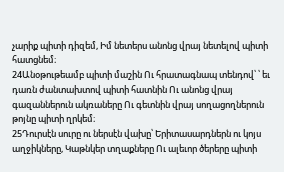չարիք պիտի դիզեմ, Իմ նետերս անոնց վրայ նետելով պիտի հատցնեմ։
24Անօթութեամբ պիտի մաշին Ու հրատագնապ տենդով՝ ՝ եւ դառն ժանտախտով պիտի հատնին Ու անոնց վրայ գազաններուն ակռաները Ու գետնին վրայ սողացողներուն թոյնը պիտի ղրկեմ։
25Դուրսէն սուրը ու ներսէն վախը՝ Երիտասարդներն ու կոյս աղջիկները, Կաթնկեր տղաքները Ու ալեւոր ծերերը պիտի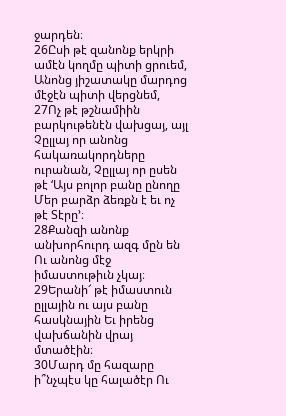ջարդեն։
26Ըսի թէ զանոնք երկրի ամէն կողմը պիտի ցրուեմ, Անոնց յիշատակը մարդոց մէջէն պիտի վերցնեմ,
27Ոչ թէ թշնամիին բարկութենէն վախցայ, այլ Չըլլայ որ անոնց հակառակորդները ուրանան, Չըլլայ որ ըսեն թէ ‘Այս բոլոր բանը ընողը Մեր բարձր ձեռքն է եւ ոչ թէ Տէրը’։
28Քանզի անոնք անխորհուրդ ազգ մըն են Ու անոնց մէջ իմաստութիւն չկայ։
29Երանի՜ թէ իմաստուն ըլլային ու այս բանը հասկնային Եւ իրենց վախճանին վրայ մտածէին։
30Մարդ մը հազարը ի՞նչպէս կը հալածէր Ու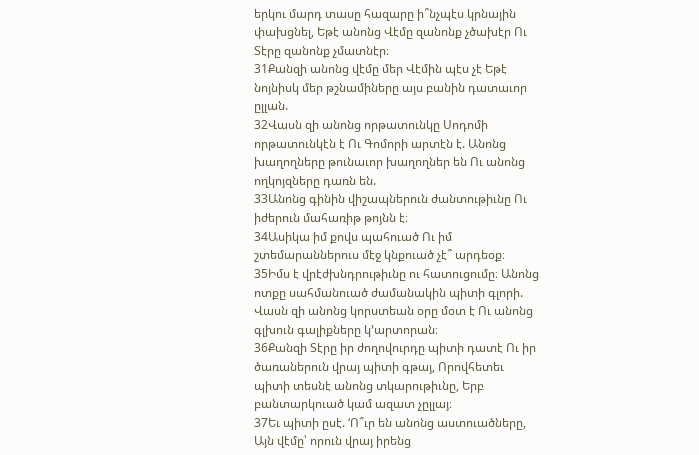երկու մարդ տասը հազարը ի՞նչպէս կրնային փախցնել, Եթէ անոնց Վէմը զանոնք չծախէր Ու Տէրը զանոնք չմատնէր։
31Քանզի անոնց վէմը մեր Վէմին պէս չէ Եթէ նոյնիսկ մեր թշնամիները այս բանին դատաւոր ըլլան.
32Վասն զի անոնց որթատունկը Սոդոմի որթատունկէն է Ու Գոմորի արտէն է. Անոնց խաղողները թունաւոր խաղողներ են Ու անոնց ողկոյզները դառն են.
33Անոնց գինին վիշապներուն ժանտութիւնը Ու իժերուն մահառիթ թոյնն է։
34Ասիկա իմ քովս պահուած Ու իմ շտեմարաններուս մէջ կնքուած չէ՞ արդեօք։
35Իմս է վրէժխնդրութիւնը ու հատուցումը։ Անոնց ոտքը սահմանուած ժամանակին պիտի գլորի. Վասն զի անոնց կորստեան օրը մօտ է Ու անոնց գլխուն գալիքները կ’արտորան։
36Քանզի Տէրը իր ժողովուրդը պիտի դատէ Ու իր ծառաներուն վրայ պիտի գթայ, Որովհետեւ պիտի տեսնէ անոնց տկարութիւնը, Երբ բանտարկուած կամ ազատ չըլլայ։
37Եւ պիտի ըսէ. ‘Ո՞ւր են անոնց աստուածները, Այն վէմը՝ որուն վրայ իրենց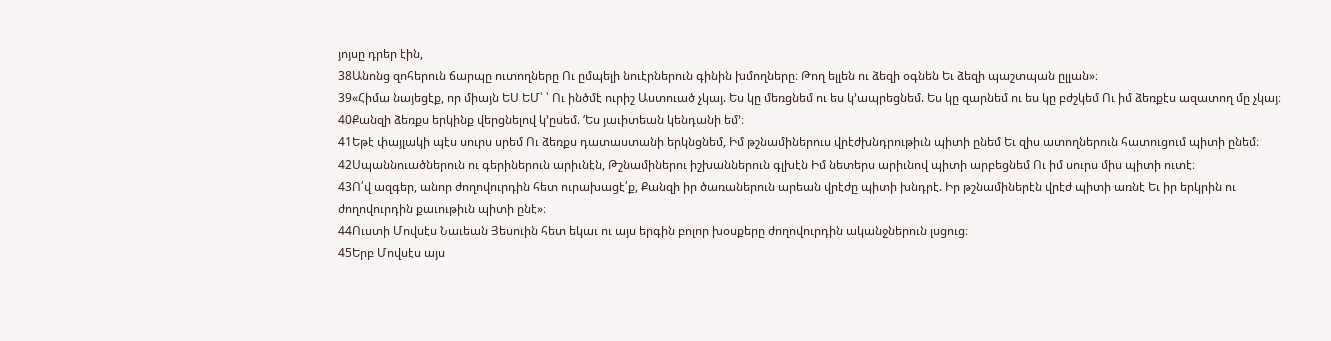յոյսը դրեր էին,
38Անոնց զոհերուն ճարպը ուտողները Ու ըմպելի նուէրներուն գինին խմողները։ Թող ելլեն ու ձեզի օգնեն Եւ ձեզի պաշտպան ըլլան»։
39«Հիմա նայեցէք, որ միայն ԵՍ ԵՄ՝ ՝ Ու ինծմէ ուրիշ Աստուած չկայ. Ես կը մեռցնեմ ու ես կ’ապրեցնեմ. Ես կը զարնեմ ու ես կը բժշկեմ Ու իմ ձեռքէս ազատող մը չկայ։
40Քանզի ձեռքս երկինք վերցնելով կ’ըսեմ. ‘Ես յաւիտեան կենդանի եմ’։
41Եթէ փայլակի պէս սուրս սրեմ Ու ձեռքս դատաստանի երկնցնեմ, Իմ թշնամիներուս վրէժխնդրութիւն պիտի ընեմ Եւ զիս ատողներուն հատուցում պիտի ընեմ։
42Սպաննուածներուն ու գերիներուն արիւնէն, Թշնամիներու իշխաններուն գլխէն Իմ նետերս արիւնով պիտի արբեցնեմ Ու իմ սուրս միս պիտի ուտէ։
43Ո՛վ ազգեր, անոր ժողովուրդին հետ ուրախացէ՛ք, Քանզի իր ծառաներուն արեան վրէժը պիտի խնդրէ. Իր թշնամիներէն վրէժ պիտի առնէ Եւ իր երկրին ու ժողովուրդին քաւութիւն պիտի ընէ»։
44Ուստի Մովսէս Նաւեան Յեսուին հետ եկաւ ու այս երգին բոլոր խօսքերը ժողովուրդին ականջներուն լսցուց։
45Երբ Մովսէս այս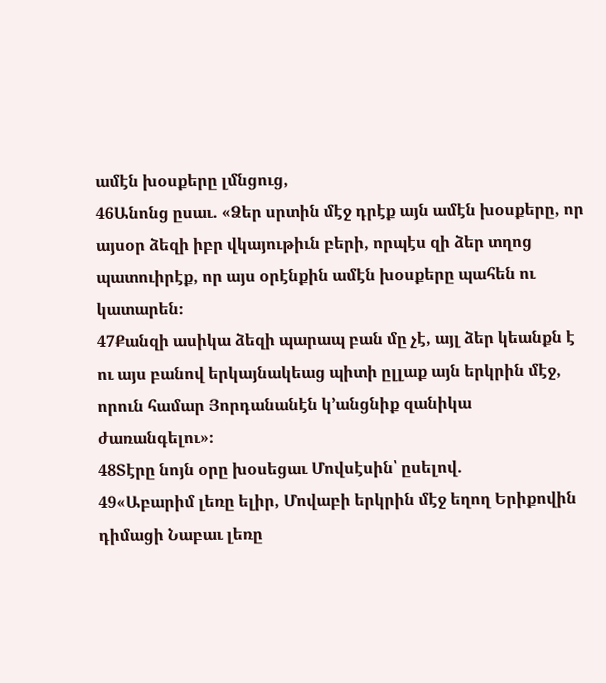ամէն խօսքերը լմնցուց,
46Անոնց ըսաւ. «Ձեր սրտին մէջ դրէք այն ամէն խօսքերը, որ այսօր ձեզի իբր վկայութիւն բերի, որպէս զի ձեր տղոց պատուիրէք, որ այս օրէնքին ամէն խօսքերը պահեն ու կատարեն։
47Քանզի ասիկա ձեզի պարապ բան մը չէ, այլ ձեր կեանքն է ու այս բանով երկայնակեաց պիտի ըլլաք այն երկրին մէջ, որուն համար Յորդանանէն կ’անցնիք զանիկա ժառանգելու»։
48Տէրը նոյն օրը խօսեցաւ Մովսէսին՝ ըսելով.
49«Աբարիմ լեռը ելիր, Մովաբի երկրին մէջ եղող Երիքովին դիմացի Նաբաւ լեռը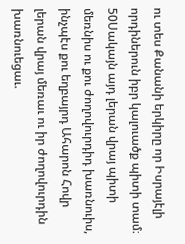ու տես Քանանի երկիրը որ Իսրայէլի որդիներուն իբր կալուածք պիտի տամ։
50Սակայն այդ լերան վրայ պիտի մեռնիս ու քու ժողովուրդիդ խառնուիս, ինչպէս քու եղբայրդ Ահարոն Հովր լերան վրայ մեռաւ ու իր ժողովուրդին խառնուեցաւ.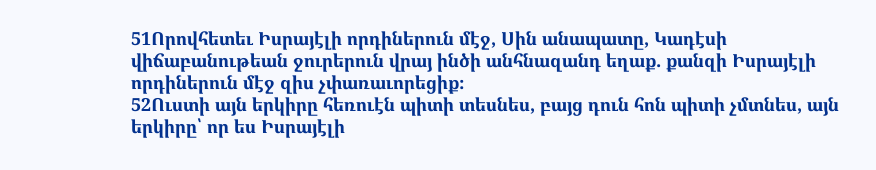51Որովհետեւ Իսրայէլի որդիներուն մէջ, Սին անապատը, Կադէսի վիճաբանութեան ջուրերուն վրայ ինծի անհնազանդ եղաք. քանզի Իսրայէլի որդիներուն մէջ զիս չփառաւորեցիք։
52Ուստի այն երկիրը հեռուէն պիտի տեսնես, բայց դուն հոն պիտի չմտնես, այն երկիրը՝ որ ես Իսրայէլի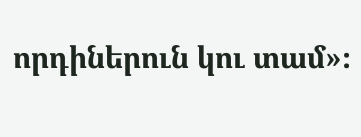որդիներուն կու տամ»։